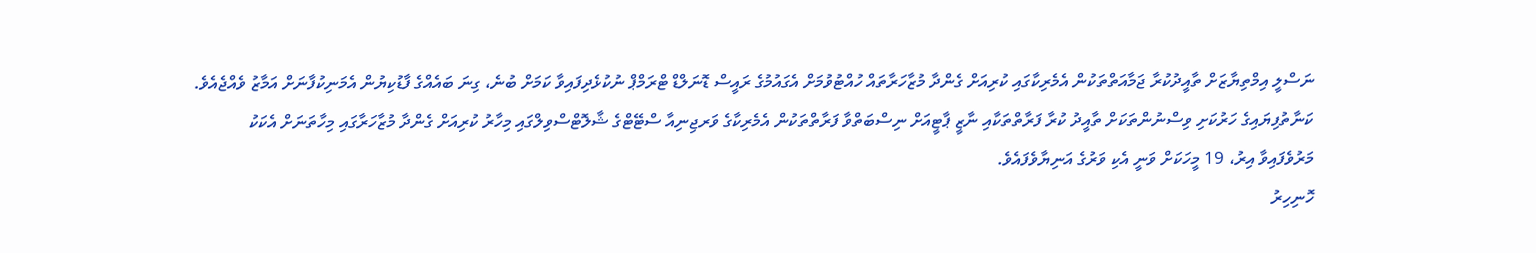ނަސްލީ އިމްތިޔާޒަށް ތާއީދުކުރާ ޖަމާއަތްތަކުން އެމެރިކާގައި ކުރިއަށް ގެންދާ މުޒާހަރާތައް ހުއްޓުވުމަށް އެގައުމުގެ ރައީސް ޑޮނަލްޑް ޓްރަމްޕް ނުކުޅެދިފައިވާ ކަމަށް ބުނެ، ގިނަ ބައެއްގެ ފާޑުކިޔުން އެމަނިކުފާނަށް އަމާޒު ވެއްޖެއެވެ.
ކަނާތުފިޔައިގެ ހަރުކަށި ވިސްނުންތަކަށް ތާއީދު ކުރާ ފަރާތްތަކާއި ނާޒީ ޕާޓީއަށް ނިސްބަތްވާ ފަރާތްތަކުން އެމެރިކާގެ ވަރޖިނިއާ ސްޓޭޓްގެ ޝާލޮޓްސްވިލްގައި މިހާރު ކުރިއަށް ގެންދާ މުޒާހަރާގައި މިހާތަނަށް އެކަކު މަރުވެފައިވާ އިރު، 19 މީހަކަށް ވަނީ އެކި ވަރުގެ އަނިޔާވެފައެވެ.
ހޮނިހިރު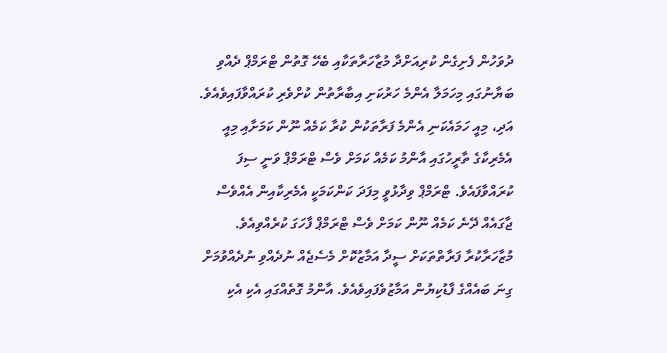ދުވަހުން ފެށިގެން ކުރިއަށްދާ މުޒާހަރާތަކާއި ބެހޭ ގޮތުން ޓްރަމްޕް ދެއްވި ބަޔާނުގައި މިހަމަލާ އެންމެ ހަރުކަށި އިބާރާތުން ކުށްވެރި ކުރައްވާފައިވެއެވެ. އަދި، މިއީ ހަމައެކަނި އެންމެ ފަރާތަކުން ކުރާ ކަމެއް ނޫން ކަމަށާއި މިއީ އެމެރިކާގެ ތާރީހުގައި އާންމު ކަމެއް ކަމަށް ވެސް ޓްރަމްޕް ވަނީ ސިފަ ކުރައްވާފައެވެ. ޓްރަމްޕް ވިދާޅުވީ މިފަދަ ކަންކަމަކީ އެމެރިކާއިން އެއްވެސް ޖާގައެއް ދޭނެ ކަމެއް ނޫން ކަމަށް ވެސް ޓްރަމްޕް ފާހަގަ ކުރެއްވިއެވެ.
މުޒާހަރާކުރާ ފަރާތްތަކަށް ސީދާ އަމާޒުކޮށް މެސެޖެއް ނުދެއްވި ނުދެއްވުމަށް ގިނަ ބައެއްގެ ފާޑުކިޔުން އަމާޒުވެފައިވެއެވެ. އާންމު ގޮތެއްގައި އެކި އެކި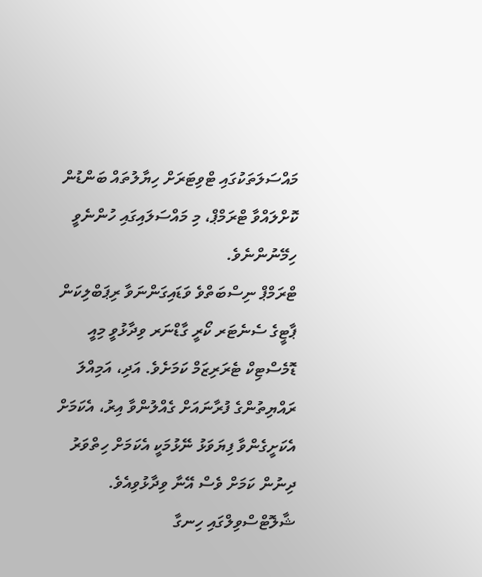މައްސަލަތަކުގައި ޓްވިޓަރަށް ހިޔާލުތައް ބަންޑުން ކޮށްލައްވާ ޓްރަމްޕް، މި މައްސަލައިގައި ހުންނެވީ ހިމޭނުންނެވެ.
ޓްރަމްޕް ނިސްބަތްވެ ވަޑައިގަންނަވާ ރިޕަބްލިކަން ޕާޓީގެ ސެނެޓަރ ކޯރީ ގާޑްނަރ ވިދާޅުވީ މިއީ ޑޮމެސްޓިކް ޓެރަރިޒަމް ކަމަށެވެ. އަދި، އަމިއްލަ ރައްޔިތުންގެ ފުރާނައަށް ގެއްލުންވާ އިރު، އެކަމަށް އެކަށީގެންވާ ފިޔަވަޅު ނޭޅުމަކީ އެކަމަށް ހިތްވަރު ދިނުން ކަމަށް ވެސް އޭނާ ވިދާޅުވިއެވެ.
ޝާލޮޓްސްވިލްގައި ހިނގާ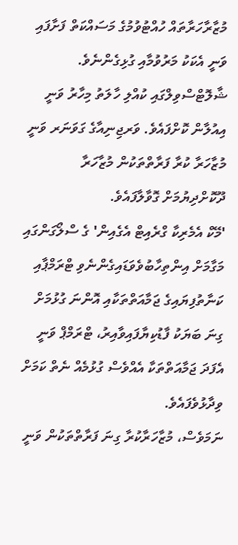މުޒާރާހަރާތައް ހުއްޓުވުމުގެ މަސައްކަތް ފަށާފައި ވަނީ އެކަކު މަރުވުމާއި ގުޅިގެންނެވެ. ޝާލޮޓްސްވިލްގައި ކުއްލި ހާލަތު މިހާރު ވަނީ އިއުލާން ކޮށްފައެވެ. ވަރޖިނިއާގެ ގަވަނަރ ވަނީ މުޒާހަރާ ކުރާ ފަރާތްތަކުން މުޒާހަރާ ދޫކޮށްދިޔުމަށް ގޮވާލާފައެވެ.
'މޭކް އެމެރިކާ ގްރެއިޓް އެގެއިން' ގެ ސްލޯގަންގައި މަގާމަށް އިންތިހާބުވެވަޑައިގެންނެވި ޓްރަމްޕާއި ކަނާތުފިޔައިގެ ޖަމާއަތްތަކާއި އޮންނަ ގުޅުމަށް ގިނަ ބަޔަކު ފާޑުކިޔާފައިވާއިރު، ޓްރަމްޕް ވަނީ އެފަދަ ޖަމާއަތްތަކާ އެއްވެސް ގުޅުމެއް ނެތް ކަމަށް ވިދާޅުވެފައެވެ.
ނަމަވެސް، މުޒާހަރާކުރާ ގިނަ ފަރާތްތަކުން ވަނީ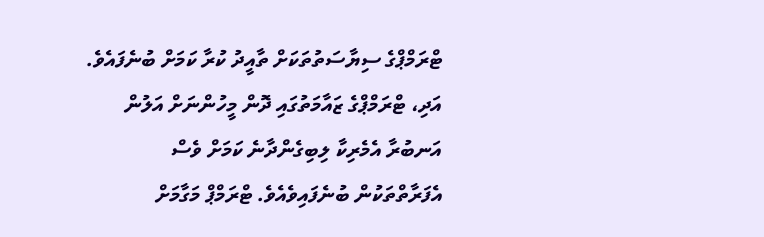ޓްރަމްޕްގެ ސިޔާސަތުތަކަށް ތާއީދު ކުރާ ކަމަށް ބުނެފައެވެ. އަދި، ޓްރަމްޕްގެ ޒައާމަތުގައި ދޮން މީހުންނަށް އަލުން އަނބުރާ އެމެރިކާ ލިބިގެންދާނެ ކަމަށް ވެސް އެފަރާތްތަކުން ބުނެފައިވެއެވެ. ޓްރަމްޕް މަގާމަށް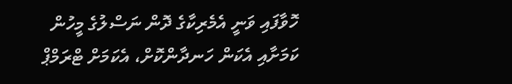ހޮވާފައި ވަނީ އެމެރިކާގެ ދޮން ނަސްލުގެ މީހުން ކަމަށާއި އެކަން ހަނދާންކޮށް، އެކަމަށް ޓްރަމްޕް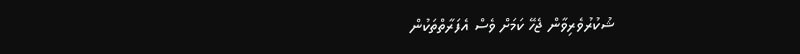ޝުކުރުވެރިވާން ޖެހޭ ކަމަށް ވެސް އެފަރާތްތަކުން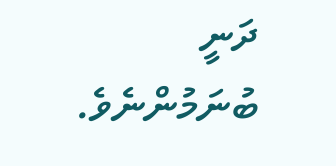ދަނީ ބުނަމުންނެވެ.